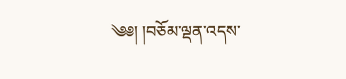༄༅། །བཅོམ་ལྡན་འདས་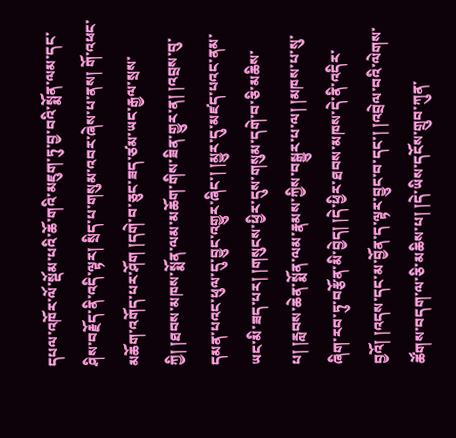དཔལ་འཁོར་ལོ་སྡོམ་པའི་ཆོ་གའི་མཇུག་ཏུ་བྱ་བའི་སྨོན་ལམ་དང་ཤིས་བརྗོད་ནི་འདི་ལྟར། སྲིད་པ་གསུམ་འབར་ཞེས་པ་ནས། གོ་འཕང་མཆོག་འགོད་པར་ཤོག །དགེ་བ་ཅུང་ཟད་ཙམ་ཡང་རྒྱལ་སྲས་ཀྱི། །ཐབས་མཁས་སྨོན་ལམ་མཆོག་གིས་ཟིན་གྱུར་ན། །འབྲས་བུ་དམན་པའང་ཕུལ་དུ་བྱུང་འགྱུར་ཞིང་། །མྱུར་དུ་མཛད་པའང་ནམ་ཡང་མི་ཟད་པར། །གསུངས་ཕྱིར་དུས་གསུམ་དགེ་བ་ཅི་མཆིས་པ། །རླབས་ཆེན་སྨོན་ལམ་རྣམས་ཀྱིས་བསྒྱུར་པ་ལ། །མཁས་པ་སུ་ཞིག་རབ་ཏུ་བརྩོན་མི་བྱེད། །དེ་ཕྱིར་ཐབས་མཁས་དེ་ནི་འདིར་བྱའོ། །འདས་དང་མ་བྱོན་ད་ལྟར་བྱུང་བ་དང་། །འབྲེལ་བའི་ལེགས་ཚོགས་བདག་ལ་ཅི་མཆིས་པ། །དེ་ཡིས་དངོས་གྲུབ་ཀུན་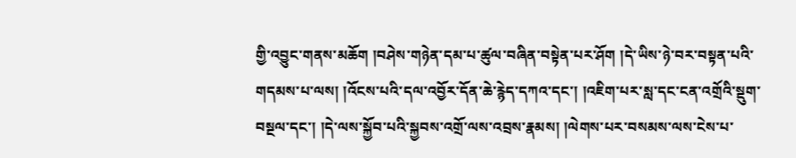གྱི་འབྱུང་གནས་མཆོག །བཤེས་གཉེན་དམ་པ་ཚུལ་བཞིན་བསྟེན་པར་ཤོག །དེ་ཡིས་ཉེ་བར་བསྟན་པའི་གདམས་པ་ལས། །འོངས་པའི་དལ་འབྱོར་དོན་ཆེ་རྙེད་དཀའ་དང་། །འཇིག་པར་སླ་དང་ངན་འགྲོའི་སྡུག་བསྔལ་དང་། །དེ་ལས་སྐྱོབ་པའི་སྐྱབས་འགྲོ་ལས་འབྲས་རྣམས། །ལེགས་པར་བསམས་ལས་ངེས་པ་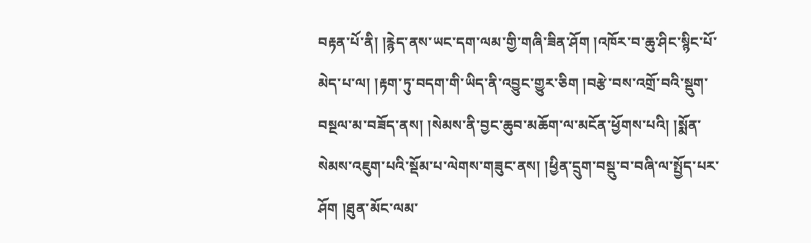བརྟན་པོ་ནི། །རྙེད་ནས་ཡང་དག་ལམ་གྱི་གཞི་ཟིན་ཤོག །འཁོར་བ་ཆུ་ཤིང་སྙིང་པོ་མེད་པ་ལ། །རྟག་ཏུ་བདག་གི་ཡིད་ནི་འབྱུང་གྱུར་ཅིག །བརྩེ་བས་འགྲོ་བའི་སྡུག་བསྔལ་མ་བཟོད་ནས། །སེམས་ནི་བྱང་ཆུབ་མཆོག་ལ་མངོན་ཕྱོགས་པའི། །སྨོན་སེམས་འཇུག་པའི་སྡོམ་པ་ལེགས་གཟུང་ནས། །ཕྱིན་དྲུག་བསྡུ་བ་བཞི་ལ་སྤྱོད་པར་ཤོག །ཐུན་མོང་ལམ་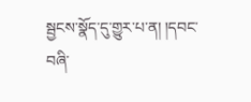སྦྱངས་སྣོད་དུ་གྱུར་པ་ན། །དབང་བཞི་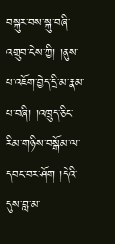བསྐུར་བས་སྐུ་བཞི་འགྲུབ་ངེས་ཀྱི། །ནུས་པ་འཇོག་བྱེད་དྲི་མ་རྣམ་པ་བཞི། །འཁྲུད་ཅིང་རིམ་གཉིས་བསྒོམ་ལ་དབང་བར་ཤོག །དེའི་དུས་བླ་མ་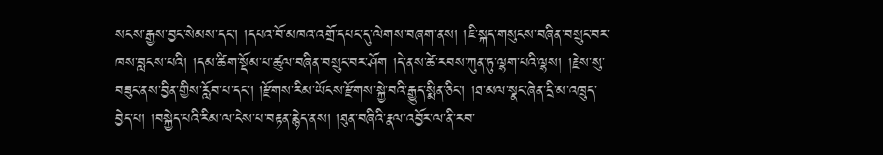སངས་རྒྱས་བྱང་སེམས་དང་། །དཔའ་བོ་མཁའ་འགྲོ་དཔང་དུ་ལེགས་བཞག་ནས། །ཇི་སྐད་གསུངས་བཞིན་བསྲུང་བར་ཁས་བླངས་པའི། །དམ་ཚིག་སྡོམ་པ་ཚུལ་བཞིན་བསྲུང་བར་ཤོག །དེ་ནས་ཚེ་རབས་ཀུན་ཏུ་ལྷག་པའི་ལྷས། །རྗེས་སུ་བཟུང་ནས་བྱིན་གྱིས་རློབ་པ་དང་། །རྫོགས་རིམ་ཡོངས་རྫོགས་སྐྱེ་བའི་རྒྱུད་སྨིན་ཅིང་། །ཐ་མལ་སྣང་ཞེན་དྲི་མ་འཁྲུད་བྱེད་པ། །བསྐྱེད་པའི་རིམ་ལ་ངེས་པ་བརྟན་རྙེད་ནས། །ཐུན་བཞིའི་རྣལ་འབྱོར་ལ་ནི་རབ་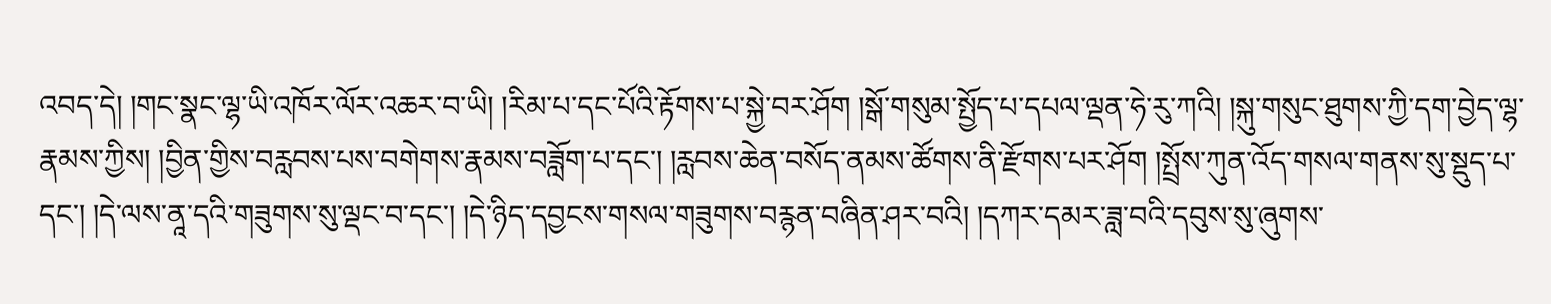འབད་དེ། །གང་སྣང་ལྷ་ཡི་འཁོར་ལོར་འཆར་བ་ཡི། །རིམ་པ་དང་པོའི་རྟོགས་པ་སྐྱེ་བར་ཤོག །སྒོ་གསུམ་སྤྱོད་པ་དཔལ་ལྡན་ཧེ་རུ་ཀའི། །སྐུ་གསུང་ཐུགས་ཀྱི་དག་བྱེད་ལྷ་རྣམས་ཀྱིས། །བྱིན་གྱིས་བརླབས་པས་བགེགས་རྣམས་བཟློག་པ་དང་། །རླབས་ཆེན་བསོད་ནམས་ཚོགས་ནི་རྫོགས་པར་ཤོག །སྤྲོས་ཀུན་འོད་གསལ་གནས་སུ་སྡུད་པ་དང་། །དེ་ལས་ནཱ་དའི་གཟུགས་སུ་ལྡང་བ་དང་། །དེ་ཉིད་དབྱངས་གསལ་གཟུགས་བརྙན་བཞིན་ཤར་བའི། །དཀར་དམར་ཟླ་བའི་དབུས་སུ་ཞུགས་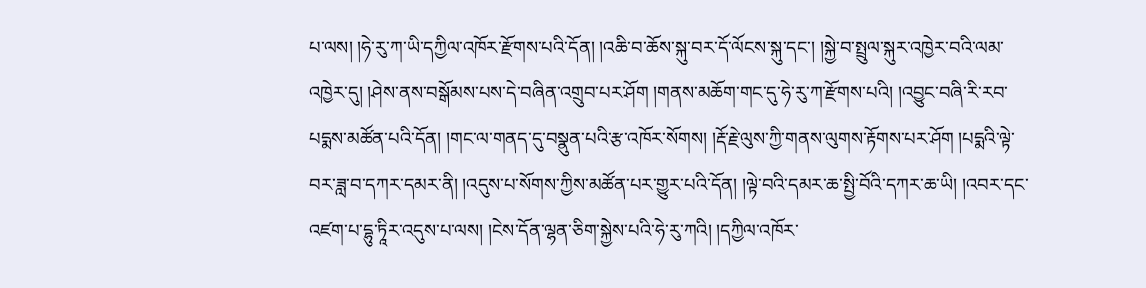པ་ལས། །ཧེ་རུ་ཀ་ཡི་དཀྱིལ་འཁོར་རྫོགས་པའི་དོན། །འཆི་བ་ཆོས་སྐུ་བར་དོ་ལོངས་སྐུ་དང་། །སྐྱེ་བ་སྤྲུལ་སྐུར་འཁྱེར་བའི་ལམ་འཁྱེར་དུ། །ཤེས་ནས་བསྒོམས་པས་དེ་བཞིན་འགྲུབ་པར་ཤོག །གནས་མཆོག་གང་དུ་ཧེ་རུ་ཀ་རྫོགས་པའི། །འབྱུང་བཞི་རི་རབ་པདྨས་མཚོན་པའི་དོན། །གང་ལ་གནད་དུ་བསྣུན་པའི་རྩ་འཁོར་སོགས། །རྡོ་རྗེ་ལུས་ཀྱི་གནས་ལུགས་རྟོགས་པར་ཤོག །པདྨའི་ལྟེ་བར་ཟླ་བ་དཀར་དམར་ནི། །འདུས་པ་སོགས་ཀྱིས་མཚོན་པར་གྱུར་པའི་དོན། །ལྟེ་བའི་དམར་ཆ་སྤྱི་བོའི་དཀར་ཆ་ཡི། །འབར་དང་འཛག་པ་དྷུ་ཏཱིར་འདུས་པ་ལས། །ངེས་དོན་ལྷན་ཅིག་སྐྱེས་པའི་ཧེ་རུ་ཀའི། །དཀྱིལ་འཁོར་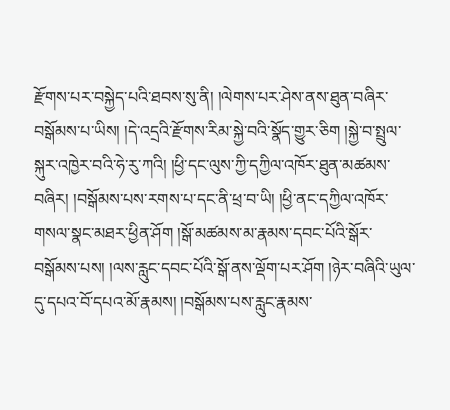རྫོགས་པར་བསྐྱེད་པའི་ཐབས་སུ་ནི། །ལེགས་པར་ཤེས་ནས་ཐུན་བཞིར་བསྒོམས་པ་ཡིས། །དེ་འདྲའི་རྫོགས་རིམ་སྐྱེ་བའི་སྣོད་གྱུར་ཅིག །སྐྱེ་བ་སྤྲུལ་སྐུར་འཁྱེར་བའི་ཧེ་རུ་ཀའི། །ཕྱི་དང་ལུས་ཀྱི་དཀྱིལ་འཁོར་ཐུན་མཚམས་བཞིར། །བསྒོམས་པས་རགས་པ་དང་ནི་ཕྲ་བ་ཡི། །ཕྱི་ནང་དཀྱིལ་འཁོར་གསལ་སྣང་མཐར་ཕྱིན་ཤོག །སྒོ་མཚམས་མ་རྣམས་དབང་པོའི་སྒོར་བསྒོམས་པས། །ལས་རླུང་དབང་པོའི་སྒོ་ནས་ལྡོག་པར་ཤོག །ཉེར་བཞིའི་ཡུལ་དུ་དཔའ་བོ་དཔའ་མོ་རྣམས། །བསྒོམས་པས་རླུང་རྣམས་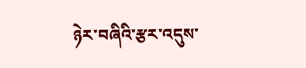ཉེར་བཞིའི་རྩར་འདུས་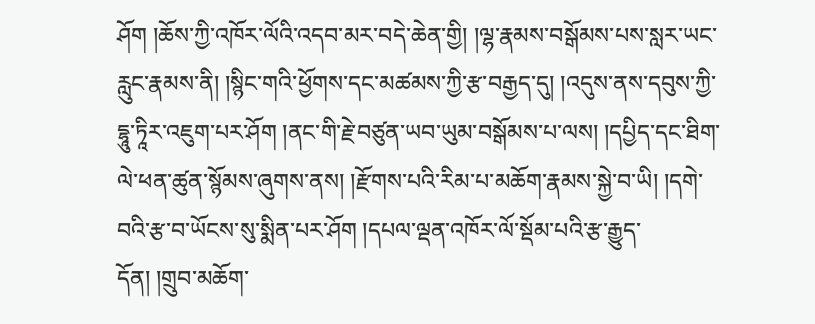ཤོག །ཆོས་ཀྱི་འཁོར་ལོའི་འདབ་མར་བདེ་ཆེན་གྱི། །ལྷ་རྣམས་བསྒོམས་པས་སླར་ཡང་རླུང་རྣམས་ནི། །སྙིང་གའི་ཕྱོགས་དང་མཚམས་ཀྱི་རྩ་བརྒྱད་དུ། །འདུས་ནས་དབུས་ཀྱི་དྷཱུ་ཏཱིར་འཇུག་པར་ཤོག །ནང་གི་རྗེ་བཙུན་ཡབ་ཡུམ་བསྒོམས་པ་ལས། །དཔྱིད་དང་ཐིག་ལེ་ཕན་ཚུན་སྙོམས་ཞུགས་ནས། །རྫོགས་པའི་རིམ་པ་མཆོག་རྣམས་སྐྱེ་བ་ཡི། །དགེ་བའི་རྩ་བ་ཡོངས་སུ་སྨིན་པར་ཤོག །དཔལ་ལྡན་འཁོར་ལོ་སྡོམ་པའི་རྩ་རྒྱུད་དོན། །གྲུབ་མཆོག་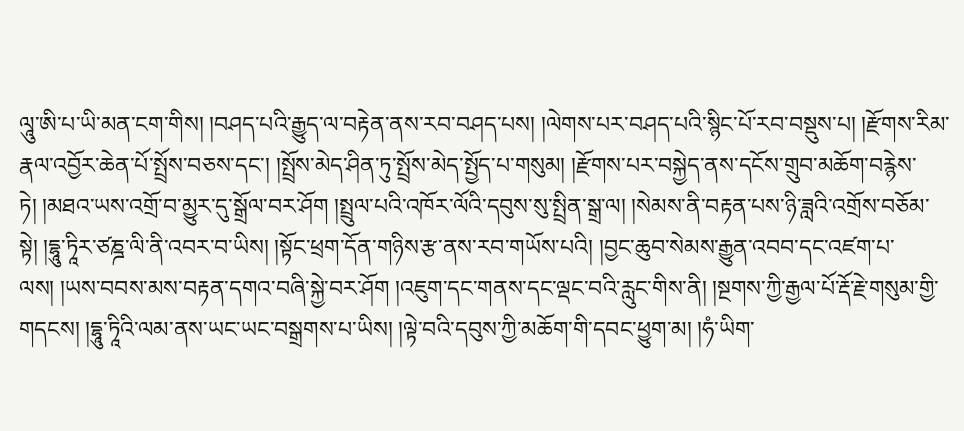ལཱུ་ཨི་པ་ཡི་མན་ངག་གིས། །བཤད་པའི་རྒྱུད་ལ་བརྟེན་ནས་རབ་བཤད་པས། །ལེགས་པར་བཤད་པའི་སྙིང་པོ་རབ་བསྡུས་པ། །རྫོགས་རིམ་རྣལ་འབྱོར་ཆེན་པོ་སྤྲོས་བཅས་དང་། །སྤྲོས་མེད་ཤིན་ཏུ་སྤྲོས་མེད་སྤྱོད་པ་གསུམ། །རྫོགས་པར་བསྐྱེད་ནས་དངོས་གྲུབ་མཆོག་བརྙེས་ཏེ། །མཐའ་ཡས་འགྲོ་བ་མྱུར་དུ་སྒྲོལ་བར་ཤོག །སྤྲུལ་པའི་འཁོར་ལོའི་དབུས་སུ་སྤྲིན་སྒྲ་ལ། །སེམས་ནི་བརྟན་པས་ཉི་ཟླའི་འགྲོས་བཅོམ་སྟེ། །དྷཱུ་ཏཱིར་ཙཎྜ་ལི་ནི་འབར་བ་ཡིས། །སྟོང་ཕྲག་དོན་གཉིས་རྩ་ནས་རབ་གཡོས་པའི། །བྱང་ཆུབ་སེམས་རྒྱུན་འབབ་དང་འཛག་པ་ལས། །ཡས་བབས་མས་བརྟན་དགའ་བཞི་སྐྱེ་བར་ཤོག །འཇུག་དང་གནས་དང་ལྡང་བའི་རླུང་གིས་ནི། །སྔགས་ཀྱི་རྒྱལ་པོ་རྡོ་རྗེ་གསུམ་གྱི་གདངས། །དྷཱུ་ཏཱིའི་ལམ་ནས་ཡང་ཡང་བསྒྲགས་པ་ཡིས། །ལྟེ་བའི་དབུས་ཀྱི་མཆོག་གི་དབང་ཕྱུག་མ། །ཧཾ་ཡིག་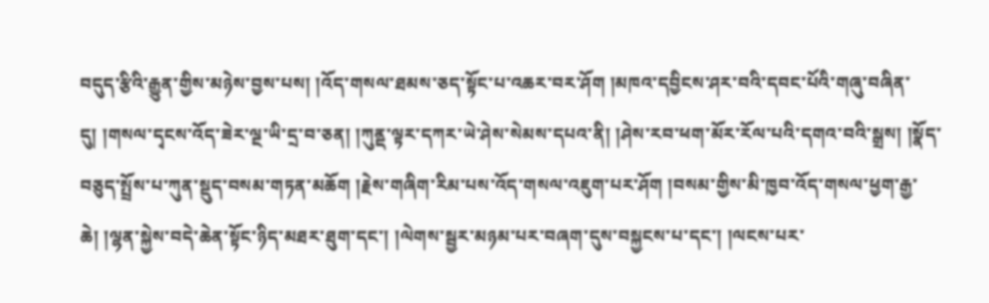བདུད་རྩིའི་རྒྱུན་གྱིས་མཉེས་བྱས་པས། །འོད་གསལ་ཐམས་ཅད་སྟོང་པ་འཆར་བར་ཤོག །མཁའ་དབྱིངས་ཤར་བའི་དབང་པོའི་གཞུ་བཞིན་དུ། །གསལ་དྭངས་འོད་ཟེར་ལྔ་ཡི་དྲ་བ་ཅན། །ཀུནྡ་ལྟར་དཀར་ཡེ་ཤེས་སེམས་དཔའ་ནི། །ཤེས་རབ་ཕག་མོར་རོལ་པའི་དགའ་བའི་སྒྲས། །སྣོད་བཅུད་སྤྲོས་པ་ཀུན་སྡུད་བསམ་གཏན་མཆོག །རྗེས་གཞིག་རིམ་པས་འོད་གསལ་འཇུག་པར་ཤོག །བསམ་གྱིས་མི་ཁྱབ་འོད་གསལ་ཕྱག་རྒྱ་ཆེ། །ལྷན་སྐྱེས་བདེ་ཆེན་སྟོང་ཉིད་མཐར་ཐུག་དང་། །ལེགས་སྦྱར་མཉམ་པར་བཞག་དུས་བསྐྱངས་པ་དང་། །ལངས་པར་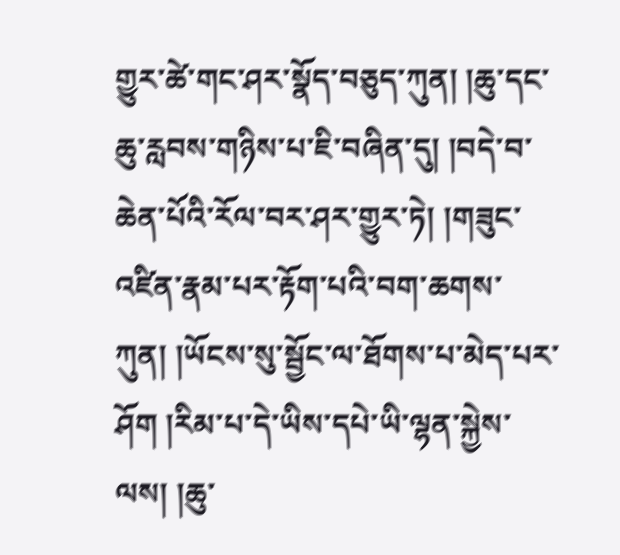གྱུར་ཚེ་གང་ཤར་སྣོད་བཅུད་ཀུན། །ཆུ་དང་ཆུ་རླབས་གཉིས་པ་ཇི་བཞིན་དུ། །བདེ་བ་ཆེན་པོའི་རོལ་བར་ཤར་གྱུར་ཏེ། །གཟུང་འཛིན་རྣམ་པར་རྟོག་པའི་བག་ཆགས་ཀུན། །ཡོངས་སུ་སྦྱོང་ལ་ཐོགས་པ་མེད་པར་ཤོག །རིམ་པ་དེ་ཡིས་དཔེ་ཡི་ལྷན་སྐྱེས་ལས། །ཆུ་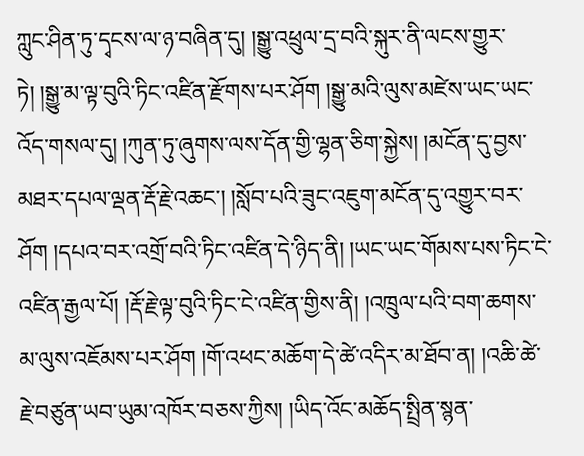ཀླུང་ཤིན་ཏུ་དྭངས་ལ་ཉ་བཞིན་དུ། །སྒྱུ་འཕྲུལ་དྲ་བའི་སྐུར་ནི་ལངས་གྱུར་ཏེ། །སྒྱུ་མ་ལྟ་བུའི་ཏིང་འཛིན་རྫོགས་པར་ཤོག །སྒྱུ་མའི་ལུས་མཛེས་ཡང་ཡང་འོད་གསལ་དུ། །ཀུན་ཏུ་ཞུགས་ལས་དོན་གྱི་ལྷན་ཅིག་སྐྱེས། །མངོན་དུ་བྱས་མཐར་དཔལ་ལྡན་རྡོ་རྗེ་འཆང་། །སློབ་པའི་ཟུང་འཇུག་མངོན་དུ་འགྱུར་བར་ཤོག །དཔའ་བར་འགྲོ་བའི་ཏིང་འཛིན་དེ་ཉིད་ནི། །ཡང་ཡང་གོམས་པས་ཏིང་ངེ་འཛིན་རྒྱལ་པོ། །རྡོ་རྗེ་ལྟ་བུའི་ཏིང་ངེ་འཛིན་གྱིས་ནི། །འཁྲུལ་པའི་བག་ཆགས་མ་ལུས་འཇོམས་པར་ཤོག །གོ་འཕང་མཆོག་དེ་ཚེ་འདིར་མ་ཐོབ་ན། །འཆི་ཚེ་རྗེ་བཙུན་ཡབ་ཡུམ་འཁོར་བཅས་ཀྱིས། །ཡིད་འོང་མཆོད་སྤྲིན་སྙན་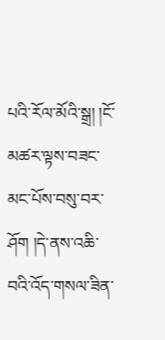པའི་རོལ་མོའི་སྒྲ། །ངོ་མཚར་ལྟས་བཟང་མང་པོས་བསུ་བར་ཤོག །དེ་ནས་འཆི་བའི་འོད་གསལ་ཟིན་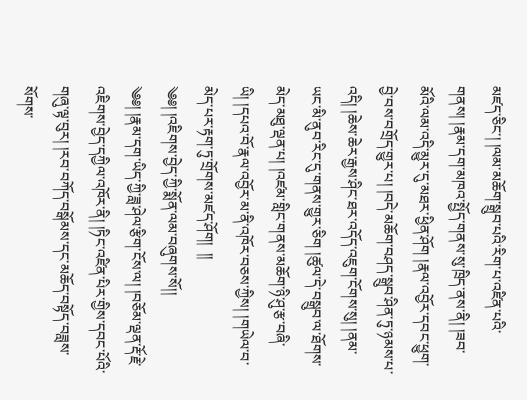མཛད་ཅིང་། །ལམ་མཆོག་སྒྲུབ་པའི་རིག་པ་འཛིན་པའི་གནས། །རྣམ་དག་མཁའ་སྤྱོད་གནས་སུ་ཁྲིད་ནས་ནི། །ཟབ་མོའི་ལམ་འདི་མྱུར་དུ་མཐར་ཕྱིན་ཤོག །རྣལ་འབྱོར་དབང་ཕྱུག་བྱེ་བས་བགྲོད་གྱུར་པ། །བདེ་མཆོག་བཤད་སྒྲུབ་ཤིན་ཏུ་ཉམས་པ་འདི། །ཆེས་ཆེར་རྒྱས་ཤིང་ཐར་འདོད་འཇུག་ངོགས་སུ། །ནམ་ཡང་མི་ནུབ་རིང་དུ་གནས་གྱུར་ཅིག །ཚུལ་དེ་བསྒྲུབ་ལ་ཐོགས་མེད་མཐུ་ལྡན་པ། །འཛམ་གླིང་གནས་མཆོག་ཉི་ཤུ་རྩ་བཞི་ཡི། །དཔའ་བོ་རྣལ་འབྱོར་མ་ནི་འཁོར་བཅས་ཀྱིས། །གཡེལ་བ་མེད་པར་རྟག་ཏུ་གྲོགས་མཛད་ཤོག།  །།
༄༅། །འཇིགས་བྱེད་ཀྱི་སྨོན་ལམ་བཞུགས་སོ།།
༄༅། །རྣམ་དག་ཡིད་ཀྱི་ཟླ་ཤེལ་རྩིག་ངོས་ལ། །བཅོམ་ལྡན་རྡོ་རྗེ་འཇིགས་བྱེད་དཀྱིལ་འཁོར་ནི། །ཏིང་འཛིན་པིར་གྱིས་དབང་པོའི་གཞུ་ལྟ་བུར། །རབ་བཀོད་བསྒོམས་དང་མཆོད་བསྟོད་བཟླས་སོགས་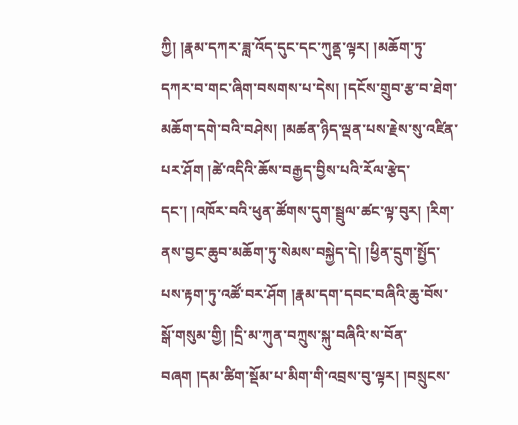ཀྱི། །རྣམ་དཀར་ཟླ་འོད་དུང་དང་ཀུནྡ་ལྟར། །མཆོག་ཏུ་དཀར་བ་གང་ཞིག་བསགས་པ་དེས། །དངོས་གྲུབ་རྩ་བ་ཐེག་མཆོག་དགེ་བའི་བཤེས། །མཚན་ཉིད་ལྡན་པས་རྗེས་སུ་འཛིན་པར་ཤོག །ཚེ་འདིའི་ཆོས་བརྒྱད་བྱིས་པའི་རོལ་རྩེད་དང་། །འཁོར་བའི་ཕུན་ཚོགས་དུག་སྦྲུལ་ཚང་ལྟ་བུར། །རིག་ནས་བྱང་ཆུབ་མཆོག་ཏུ་སེམས་བསྐྱེད་དེ། །ཕྱིན་དྲུག་སྤྱོད་པས་རྟག་ཏུ་འཚོ་བར་ཤོག །རྣམ་དག་དབང་བཞིའི་ཆུ་བོས་སྒོ་གསུམ་གྱི། །དྲི་མ་ཀུན་བཀྲུས་སྐུ་བཞིའི་ས་བོན་བཞག །དམ་ཚིག་སྡོམ་པ་མིག་གི་འབྲས་བུ་ལྟར། །བསྲུངས་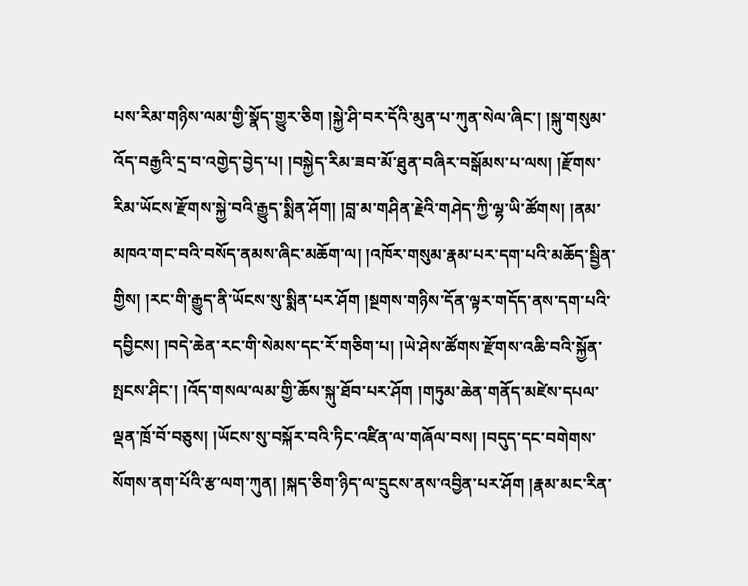པས་རིམ་གཉིས་ལམ་གྱི་སྣོད་གྱུར་ཅིག །སྐྱེ་ཤི་བར་དོའི་མུན་པ་ཀུན་སེལ་ཞིང་། །སྐུ་གསུམ་འོད་བརྒྱའི་དྲ་བ་འགྱེད་བྱེད་པ། །བསྐྱེད་རིམ་ཟབ་མོ་ཐུན་བཞིར་བསྒོམས་པ་ལས། །རྫོགས་རིམ་ཡོངས་རྫོགས་སྐྱེ་བའི་རྒྱུད་སྨིན་ཤོག། །བླ་མ་གཤིན་རྗེའི་གཤེད་ཀྱི་ལྷ་ཡི་ཚོགས། །ནམ་མཁའ་གང་བའི་བསོད་ནམས་ཞིང་མཆོག་ལ། །འཁོར་གསུམ་རྣམ་པར་དག་པའི་མཆོད་སྦྱིན་གྱིས། །རང་གི་རྒྱུད་ནི་ཡོངས་སུ་སྨིན་པར་ཤོག །སྔགས་གཉིས་དོན་ལྟར་གདོད་ནས་དག་པའི་དབྱིངས། །བདེ་ཆེན་རང་གི་སེམས་དང་རོ་གཅིག་པ། །ཡེ་ཤེས་ཚོགས་རྫོགས་འཆི་བའི་སྐྱོན་སྤངས་ཤིང་། །འོད་གསལ་ལམ་གྱི་ཆོས་སྐུ་ཐོབ་པར་ཤོག །གཏུམ་ཆེན་གནོད་མཛེས་དཔལ་ལྡན་ཁྲོ་བོ་བཅུས། །ཡོངས་སུ་བསྐོར་བའི་ཏིང་འཛིན་ལ་གཞོལ་བས། །བདུད་དང་བགེགས་སོགས་ནག་པོའི་རྩ་ལག་ཀུན། །སྐད་ཅིག་ཉིད་ལ་དྲུངས་ནས་འབྱིན་པར་ཤོག །རྣམ་མང་རིན་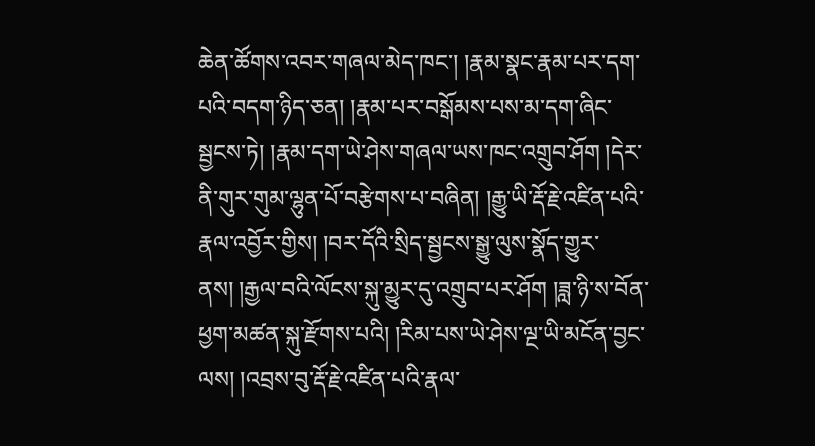ཆེན་ཚོགས་འབར་གཞལ་མེད་ཁང་། །རྣམ་སྣང་རྣམ་པར་དག་པའི་བདག་ཉིད་ཅན། །རྣམ་པར་བསྒོམས་པས་མ་དག་ཞིང་སྦྱངས་ཏེ། །རྣམ་དག་ཡེ་ཤེས་གཞལ་ཡས་ཁང་འགྲུབ་ཤོག །དེར་ནི་གུར་གུམ་ལྷུན་པོ་བརྩེགས་པ་བཞིན། །རྒྱུ་ཡི་རྡོ་རྗེ་འཛིན་པའི་རྣལ་འབྱོར་གྱིས། །བར་དོའི་སྲིད་སྦྱངས་སྒྱུ་ལུས་སྣོད་གྱུར་ནས། །རྒྱལ་བའི་ལོངས་སྐུ་མྱུར་དུ་འགྲུབ་པར་ཤོག །ཟླ་ཉི་ས་བོན་ཕྱག་མཚན་སྐུ་རྫོགས་པའི། །རིམ་པས་ཡེ་ཤེས་ལྔ་ཡི་མངོན་བྱང་ལས། །འབྲས་བུ་རྡོ་རྗེ་འཛིན་པའི་རྣལ་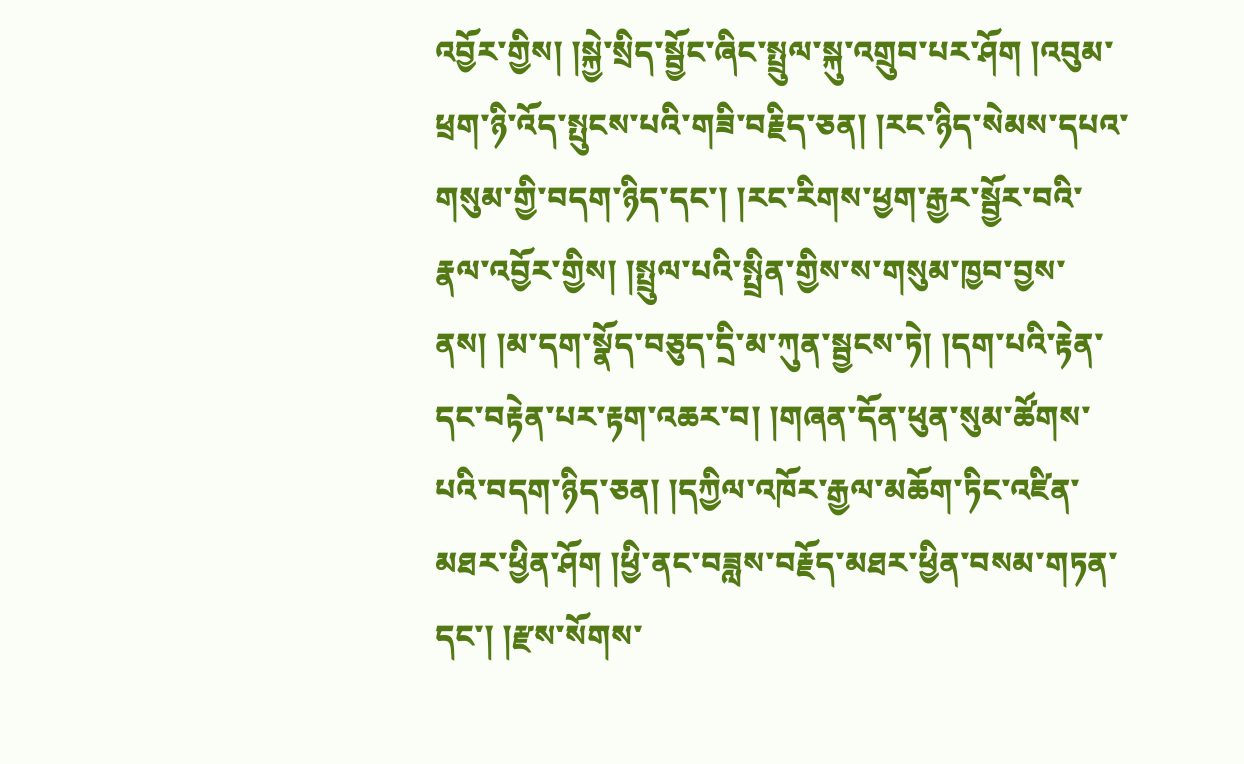འབྱོར་གྱིས། །སྐྱེ་སྲིད་སྦྱོང་ཞིང་སྤྲུལ་སྐུ་འགྲུབ་པར་ཤོག །འབུམ་ཕྲག་ཉི་འོད་སྤུངས་པའི་གཟི་བརྗིད་ཅན། །རང་ཉིད་སེམས་དཔའ་གསུམ་གྱི་བདག་ཉིད་དང་། །རང་རིགས་ཕྱག་རྒྱར་སྦྱོར་བའི་རྣལ་འབྱོར་གྱིས། །སྤྲུལ་པའི་སྤྲིན་གྱིས་ས་གསུམ་ཁྱབ་བྱས་ནས། །མ་དག་སྣོད་བཅུད་དྲི་མ་ཀུན་སྦྱངས་ཏེ། །དག་པའི་རྟེན་དང་བརྟེན་པར་རྟག་འཆར་བ། །གཞན་དོན་ཕུན་སུམ་ཚོགས་པའི་བདག་ཉིད་ཅན། །དཀྱིལ་འཁོར་རྒྱལ་མཆོག་ཏིང་འཛིན་མཐར་ཕྱིན་ཤོག །ཕྱི་ནང་བཟླས་བརྗོད་མཐར་ཕྱིན་བསམ་གཏན་དང་། །རྫས་སོགས་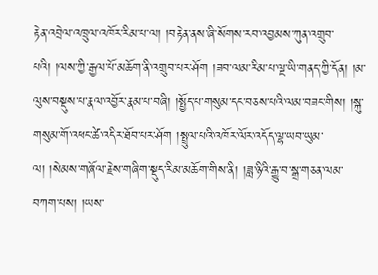རྟེན་འབྲེལ་འཁྲུལ་འཁོར་རིམ་པ་ལ། །བརྟེན་ནས་ཞི་སོགས་རབ་འབྱམས་ཀུན་འགྲུབ་པའི། །ལས་ཀྱི་རྒྱལ་པོ་མཆོག་ནི་འགྲུབ་པར་ཤོག །ཟབ་ལམ་རིམ་པ་ལྔ་ཡི་གནད་ཀྱི་དོན། །མ་ལུས་བསྡུས་པ་རྣལ་འབྱོར་རྣམ་པ་བཞི། །སྤྱོད་པ་གསུམ་དང་བཅས་པའི་ལམ་བཟང་གིས། །སྐུ་གསུམ་གོ་འཕང་ཚེ་འདིར་ཐོབ་པར་ཤོག །སྤྲུལ་པའི་འཁོར་ལོར་འདོད་ལྷ་ཡབ་ཡུམ་ལ། །སེམས་གཞོལ་རྗེས་གཞིག་སྡུད་རིམ་མཆོག་གིས་ནི། །ཟླ་ཉིའི་རྒྱུ་བ་སྒྲ་གཅན་ལམ་བཀག་པས། །ཡས་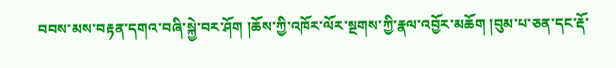བབས་མས་བརྟན་དགའ་བཞི་སྐྱེ་བར་ཤོག །ཆོས་ཀྱི་འཁོར་ལོར་སྔགས་ཀྱི་རྣལ་འབྱོར་མཆོག །བུམ་པ་ཅན་དང་རྡོ་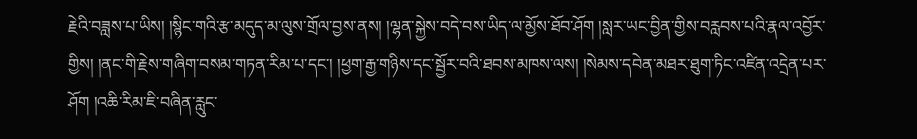རྗེའི་བཟླས་པ་ཡིས། །སྙིང་གའི་རྩ་མདུད་མ་ལུས་གྲོལ་བྱས་ནས། །ལྷན་སྐྱེས་བདེ་བས་ཡིད་ལ་མྱོས་ཐོབ་ཤོག །སླར་ཡང་བྱིན་གྱིས་བརླབས་པའི་རྣལ་འབྱོར་གྱིས། །ནང་གི་རྗེས་གཞིག་བསམ་གཏན་རིམ་པ་དང་། །ཕྱག་རྒྱ་གཉིས་དང་སྦྱོར་བའི་ཐབས་མཁས་ལས། །སེམས་དབེན་མཐར་ཐུག་ཏིང་འཛིན་འདྲེན་པར་ཤོག །འཆི་རིམ་ཇི་བཞིན་རླུང་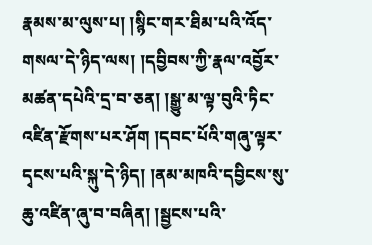རྣམས་མ་ལུས་པ། །སྙིང་གར་ཐིམ་པའི་འོད་གསལ་དེ་ཉིད་ལས། །དབྱིབས་ཀྱི་རྣལ་འབྱོར་མཚན་དཔེའི་དྲ་བ་ཅན། །སྒྱུ་མ་ལྟ་བུའི་ཏིང་འཛིན་རྫོགས་པར་ཤོག །དབང་པོའི་གཞུ་ལྟར་དྭངས་པའི་སྐུ་དེ་ཉིད། །ནམ་མཁའི་དབྱིངས་སུ་ཆུ་འཛིན་ཞུ་བ་བཞིན། །སྦྱངས་པའི་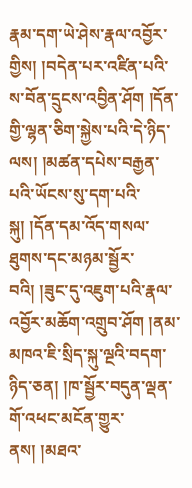རྣམ་དག་ཡེ་ཤེས་རྣལ་འབྱོར་གྱིས། །བདེན་པར་འཛིན་པའི་ས་བོན་དྲུངས་འབྱིན་ཤོག །དོན་གྱི་ལྷན་ཅིག་སྐྱེས་པའི་དེ་ཉིད་ལས། །མཚན་དཔེས་བརྒྱན་པའི་ཡོངས་སུ་དག་པའི་སྐུ། །དོན་དམ་འོད་གསལ་ཐུགས་དང་མཉམ་སྦྱོར་བའི། །ཟུང་དུ་འཇུག་པའི་རྣལ་འབྱོར་མཆོག་འགྲུབ་ཤོག །ནམ་མཁའ་ཇི་སྲིད་སྐུ་ལྔའི་བདག་ཉིད་ཅན། །ཁ་སྦྱོར་བདུན་ལྡན་གོ་འཕང་མངོན་གྱུར་ནས། །མཐའ་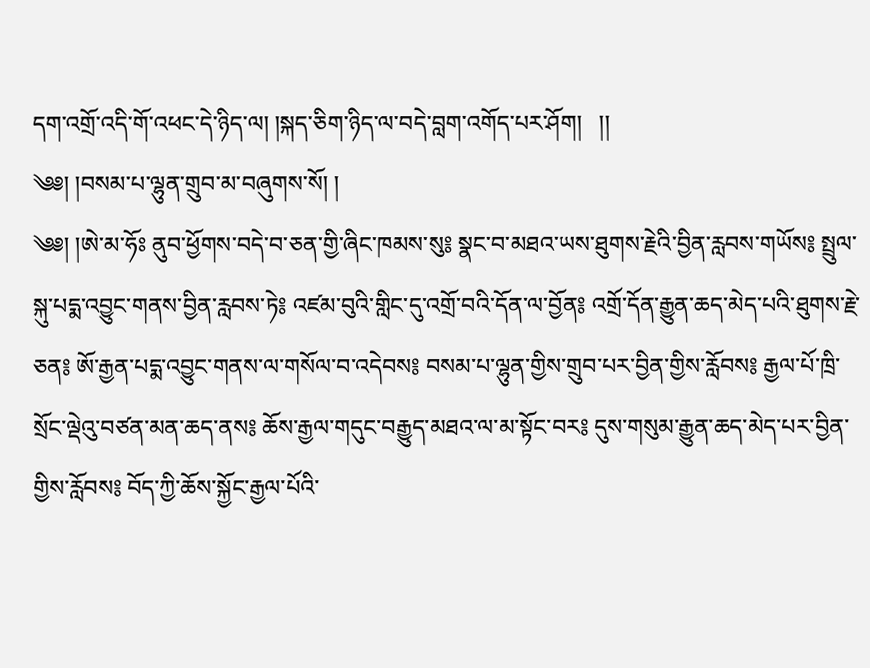དག་འགྲོ་འདི་གོ་འཕང་དེ་ཉིད་ལ། །སྐད་ཅིག་ཉིད་ལ་བདེ་བླག་འགོད་པར་ཤོག།   །།
༄༅། །བསམ་པ་ལྷུན་གྲུབ་མ་བཞུགས་སོ། །
༄༅། །ཨེ་མ་ཧོཿ ནུབ་ཕྱོགས་བདེ་བ་ཅན་གྱི་ཞིང་ཁམས་སུ༔ སྣང་བ་མཐའ་ཡས་ཐུགས་རྗེའི་བྱིན་རླབས་གཡོས༔ སྤྲུལ་སྐུ་པདྨ་འབྱུང་གནས་བྱིན་རླབས་ཏེ༔ འཛམ་བུའི་གླིང་དུ་འགྲོ་བའི་དོན་ལ་བྱོན༔ འགྲོ་དོན་རྒྱུན་ཆད་མེད་པའི་ཐུགས་རྗེ་ཅན༔ ཨོ་རྒྱན་པདྨ་འབྱུང་གནས་ལ་གསོལ་བ་འདེབས༔ བསམ་པ་ལྷུན་གྱིས་གྲུབ་པར་བྱིན་གྱིས་རློབས༔ རྒྱལ་པོ་ཁྲི་སྲོང་ལྡེའུ་བཙན་མན་ཆད་ནས༔ ཆོས་རྒྱལ་གདུང་བརྒྱུད་མཐའ་ལ་མ་སྟོང་བར༔ དུས་གསུམ་རྒྱུན་ཆད་མེད་པར་བྱིན་གྱིས་རློབས༔ བོད་ཀྱི་ཆོས་སྐྱོང་རྒྱལ་པོའི་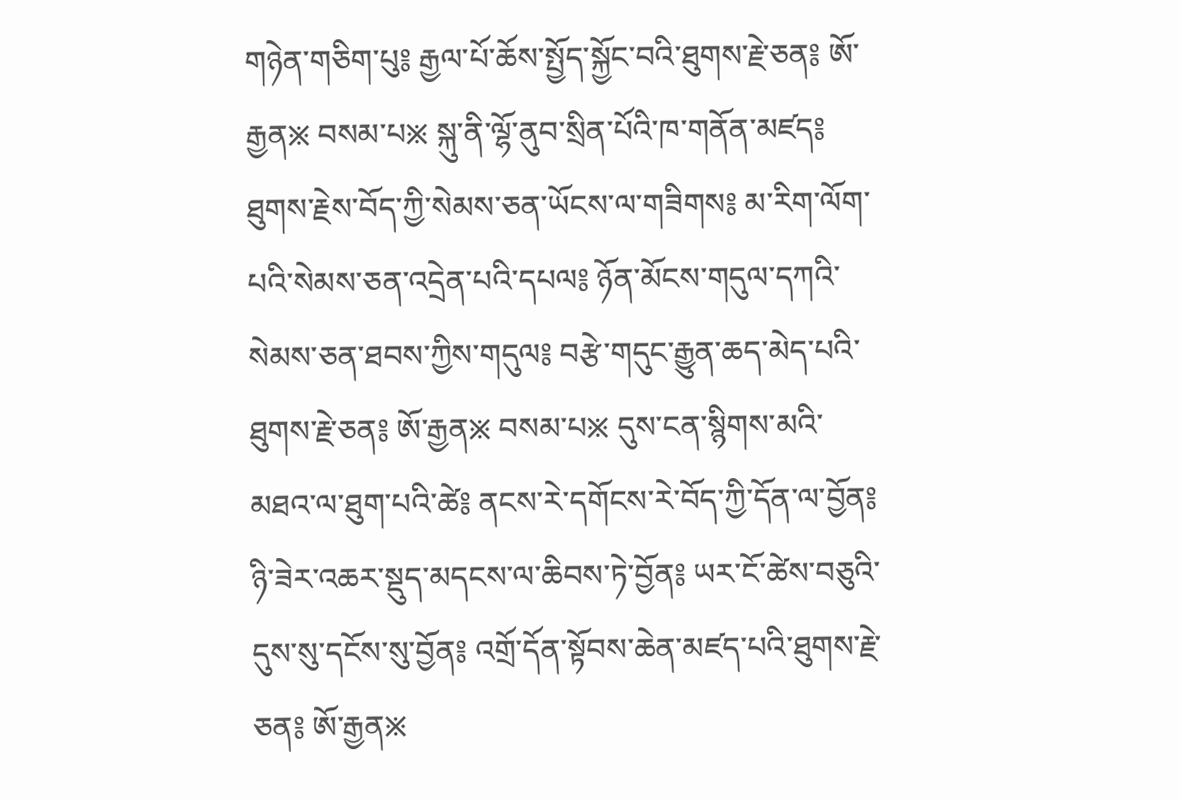གཉེན་གཅིག་པུ༔ རྒྱལ་པོ་ཆོས་སྤྱོད་སྐྱོང་བའི་ཐུགས་རྗེ་ཅན༔ ཨོ་རྒྱན྿ བསམ་པ྿ སྐུ་ནི་ལྷོ་ནུབ་སྲིན་པོའི་ཁ་གནོན་མཛད༔ ཐུགས་རྗེས་བོད་ཀྱི་སེམས་ཅན་ཡོངས་ལ་གཟིགས༔ མ་རིག་ལོག་པའི་སེམས་ཅན་འདྲེན་པའི་དཔལ༔ ཉོན་མོངས་གདུལ་དཀའི་སེམས་ཅན་ཐབས་ཀྱིས་གདུལ༔ བརྩེ་གདུང་རྒྱུན་ཆད་མེད་པའི་ཐུགས་རྗེ་ཅན༔ ཨོ་རྒྱན྿ བསམ་པ྿ དུས་ངན་སྙིགས་མའི་མཐའ་ལ་ཐུག་པའི་ཚེ༔ ནངས་རེ་དགོངས་རེ་བོད་ཀྱི་དོན་ལ་བྱོན༔ ཉི་ཟེར་འཆར་སྡུད་མདངས་ལ་ཆིབས་ཏེ་བྱོན༔ ཡར་ངོ་ཚེས་བཅུའི་དུས་སུ་དངོས་སུ་བྱོན༔ འགྲོ་དོན་སྟོབས་ཆེན་མཛད་པའི་ཐུགས་རྗེ་ཅན༔ ཨོ་རྒྱན྿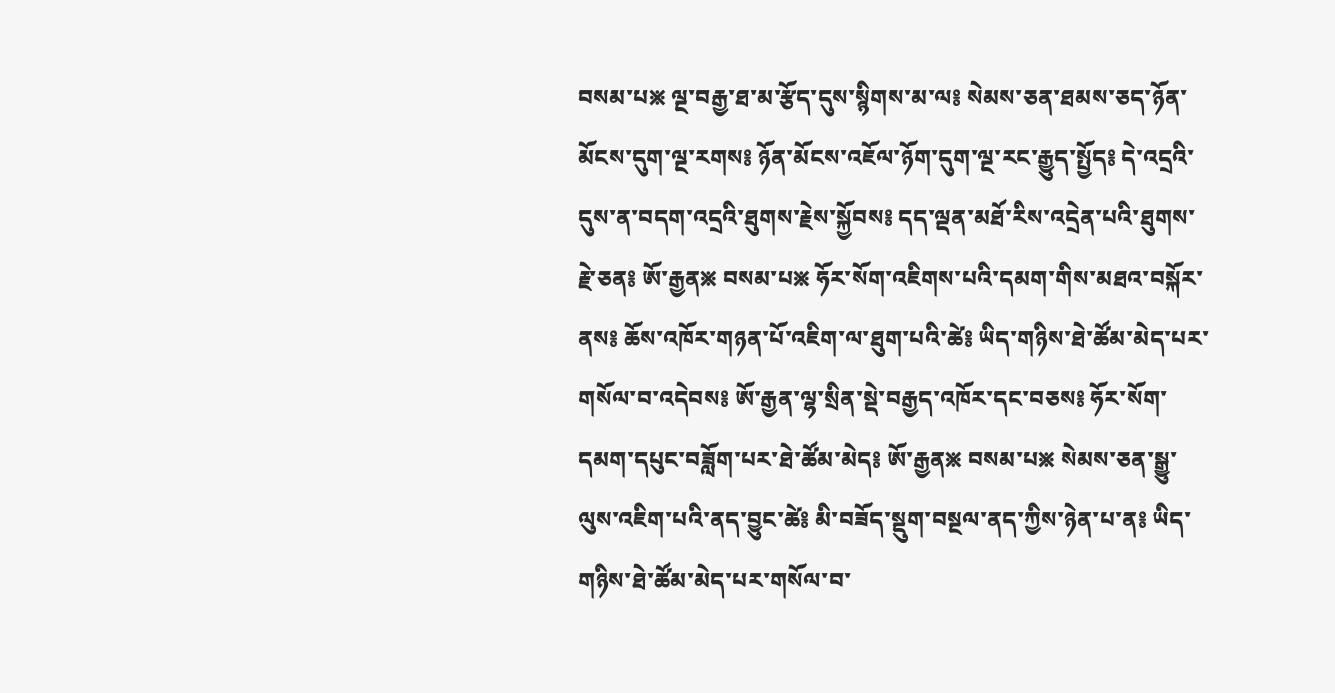བསམ་པ྿ ལྔ་བརྒྱ་ཐ་མ་རྩོད་དུས་སྙིགས་མ་ལ༔ སེམས་ཅན་ཐམས་ཅད་ཉོན་མོངས་དུག་ལྔ་རགས༔ ཉོན་མོངས་འཇོལ་ཉོག་དུག་ལྔ་རང་རྒྱུད་སྤྱོད༔ དེ་འདྲའི་དུས་ན་བདག་འདྲའི་ཐུགས་རྗེས་སྐྱོབས༔ དད་ལྡན་མཐོ་རིས་འདྲེན་པའི་ཐུགས་རྗེ་ཅན༔ ཨོ་རྒྱན྿ བསམ་པ྿ ཧོར་སོག་འཇིགས་པའི་དམག་གིས་མཐའ་བསྐོར་ནས༔ ཆོས་འཁོར་གཉན་པོ་འཇིག་ལ་ཐུག་པའི་ཚེ༔ ཡིད་གཉིས་ཐེ་ཚོམ་མེད་པར་གསོལ་བ་འདེབས༔ ཨོ་རྒྱན་ལྷ་སྲིན་སྡེ་བརྒྱད་འཁོར་དང་བཅས༔ ཧོར་སོག་དམག་དཔུང་བཟློག་པར་ཐེ་ཚོམ་མེད༔ ཨོ་རྒྱན྿ བསམ་པ྿ སེམས་ཅན་སྒྱུ་ལུས་འཇིག་པའི་ནད་བྱུང་ཚེ༔ མི་བཟོད་སྡུག་བསྔལ་ནད་ཀྱིས་ཉེན་པ་ན༔ ཡིད་གཉིས་ཐེ་ཚོམ་མེད་པར་གསོལ་བ་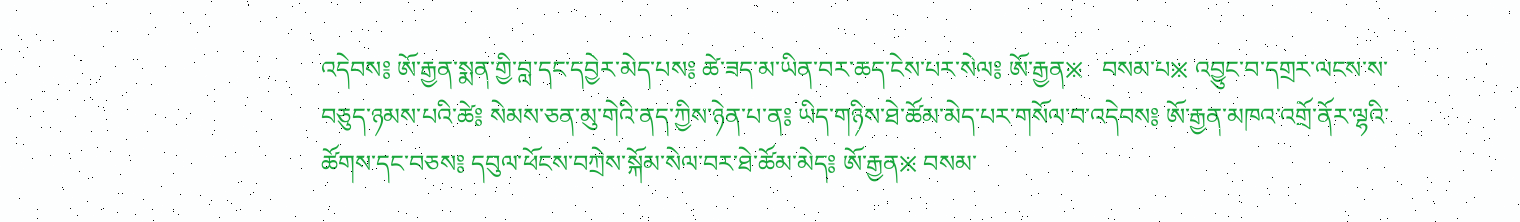འདེབས༔ ཨོ་རྒྱན་སྨན་གྱི་བླ་དང་དབྱེར་མེད་པས༔ ཚེ་ཟད་མ་ཡིན་བར་ཆད་ངེས་པར་སེལ༔ ཨོ་རྒྱན྿   བསམ་པ྿ འབྱུང་བ་དགྲར་ལངས་ས་བཅུད་ཉམས་པའི་ཚེ༔ སེམས་ཅན་མུ་གེའི་ནད་ཀྱིས་ཉེན་པ་ན༔ ཡིད་གཉིས་ཐེ་ཚོམ་མེད་པར་གསོལ་བ་འདེབས༔ ཨོ་རྒྱན་མཁའ་འགྲོ་ནོར་ལྷའི་ཚོགས་དང་བཅས༔ དབུལ་ཕོངས་བཀྲེས་སྐོམ་སེལ་བར་ཐེ་ཚོམ་མེད༔ ཨོ་རྒྱན྿ བསམ་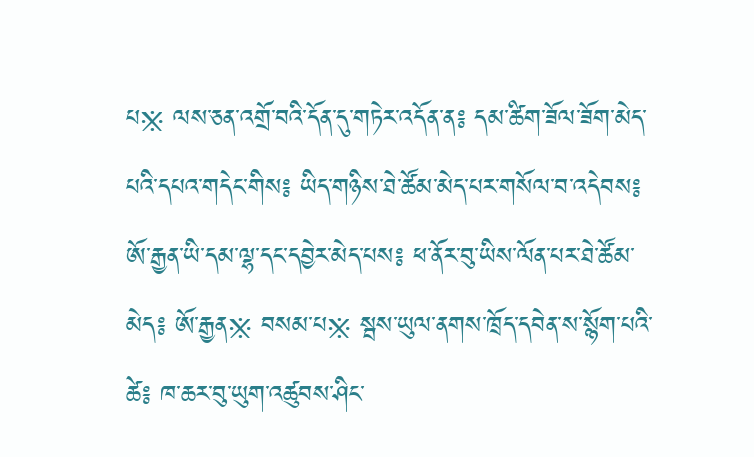པ྿ ལས་ཅན་འགྲོ་བའི་དོན་དུ་གཏེར་འདོན་ན༔ དམ་ཚིག་ཟོལ་ཟོག་མེད་པའི་དཔའ་གདེང་གིས༔ ཡིད་གཉིས་ཐེ་ཚོམ་མེད་པར་གསོལ་བ་འདེབས༔ ཨོ་རྒྱན་ཡི་དམ་ལྷ་དང་དབྱེར་མེད་པས༔ ཕ་ནོར་བུ་ཡིས་ལོན་པར་ཐེ་ཚོམ་མེད༔ ཨོ་རྒྱན྿ བསམ་པ྿ སྦས་ཡུལ་ནགས་ཁྲོད་དབེན་ས་སྙོག་པའི་ཚེ༔ ཁ་ཆར་བུ་ཡུག་འཚུབས་ཤིང་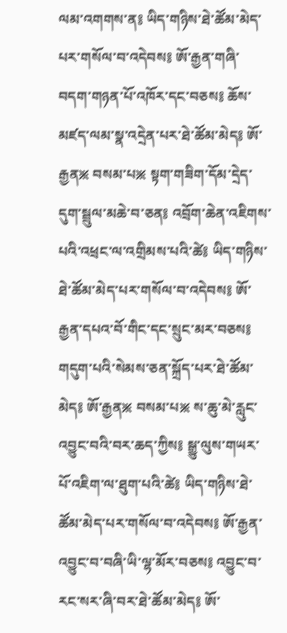ལམ་འགགས་ན༔ ཡིད་གཉིས་ཐེ་ཚོམ་མེད་པར་གསོལ་བ་འདེབས༔ ཨོ་རྒྱན་གཞི་བདག་གཉན་པོ་འཁོར་དང་བཅས༔ ཆོས་མཛད་ལམ་སྣ་འདྲེན་པར་ཐེ་ཚོམ་མེད༔ ཨོ་རྒྱན྿ བསམ་པ྿ སྟག་གཟིག་དོམ་དྲེད་དུག་སྦྲུལ་མཆེ་བ་ཅན༔ འབྲོག་ཆེན་འཇིགས་པའི་འཕྲང་ལ་འགྲིམས་པའི་ཚེ༔ ཡིད་གཉིས་ཐེ་ཚོམ་མེད་པར་གསོལ་བ་འདེབས༔ ཨོ་རྒྱན་དཔའ་བོ་གིང་དང་སྲུང་མར་བཅས༔ གདུག་པའི་སེམས་ཅན་སྐྲོད་པར་ཐེ་ཚོམ་མེད༔ ཨོ་རྒྱན྿ བསམ་པ྿ ས་ཆུ་མེ་རླུང་འབྱུང་བའི་བར་ཆད་ཀྱིས༔ སྒྱུ་ལུས་གཡར་པོ་འཇིག་ལ་ཐུག་པའི་ཚེ༔ ཡིད་གཉིས་ཐེ་ཚོམ་མེད་པར་གསོལ་བ་འདེབས༔ ཨོ་རྒྱན་འབྱུང་བ་བཞི་ཡི་ལྷ་མོར་བཅས༔ འབྱུང་བ་རང་སར་ཞི་བར་ཐེ་ཚོམ་མེད༔ ཨོ་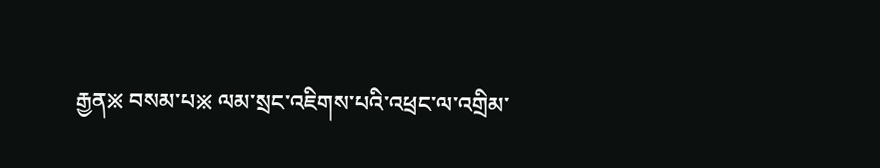རྒྱན྿ བསམ་པ྿ ལམ་སྲང་འཇིགས་པའི་འཕྲང་ལ་འགྲིམ་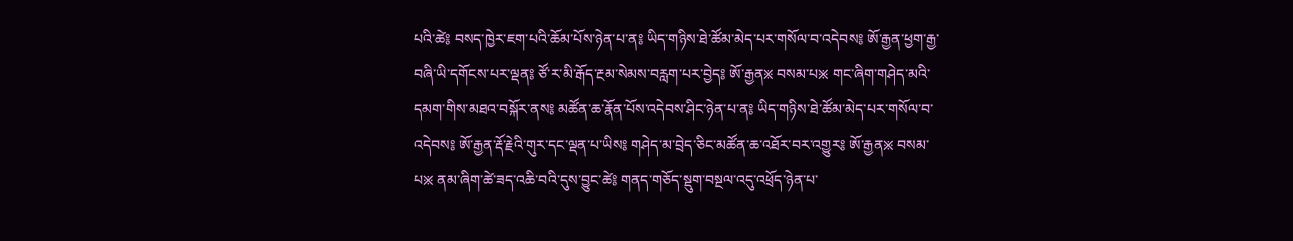པའི་ཚེ༔ བསད་ཁྱེར་ཇག་པའི་ཆོམ་པོས་ཉེན་པ་ན༔ ཡིད་གཉིས་ཐེ་ཚོམ་མེད་པར་གསོལ་བ་འདེབས༔ ཨོ་རྒྱན་ཕྱག་རྒྱ་བཞི་ཡི་དགོངས་པར་ལྡན༔ ཙོ་ར་མི་རྒོད་རྔམ་སེམས་བརླག་པར་བྱེད༔ ཨོ་རྒྱན྿ བསམ་པ྿ གང་ཞིག་གཤེད་མའི་དམག་གིས་མཐའ་བསྐོར་ནས༔ མཚོན་ཆ་རྣོན་པོས་འདེབས་ཤིང་ཉེན་པ་ན༔ ཡིད་གཉིས་ཐེ་ཚོམ་མེད་པར་གསོལ་བ་འདེབས༔ ཨོ་རྒྱན་རྡོ་རྗེའི་གུར་དང་ལྡན་པ་ཡིས༔ གཤེད་མ་བྲེད་ཅིང་མཚོན་ཆ་འཐོར་བར་འགྱུར༔ ཨོ་རྒྱན྿ བསམ་པ྿ ནམ་ཞིག་ཚེ་ཟད་འཆི་བའི་དུས་བྱུང་ཚེ༔ གནད་གཅོད་སྡུག་བསྔལ་འདུ་འཕྲོད་ཉེན་པ་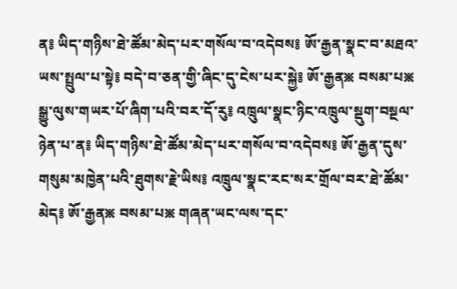ན༔ ཡིད་གཉིས་ཐེ་ཚོམ་མེད་པར་གསོལ་བ་འདེབས༔ ཨོ་རྒྱན་སྣང་བ་མཐའ་ཡས་སྤྲུལ་པ་སྟེ༔ བདེ་བ་ཅན་གྱི་ཞིང་དུ་ངེས་པར་སྐྱེ༔ ཨོ་རྒྱན྿ བསམ་པ྿ སྒྱུ་ལུས་གཡར་པོ་ཞིག་པའི་བར་དོ་རུ༔ འཁྲུལ་སྣང་ཉིང་འཁྲུལ་སྡུག་བསྔལ་ཉེན་པ་ན༔ ཡིད་གཉིས་ཐེ་ཚོམ་མེད་པར་གསོལ་བ་འདེབས༔ ཨོ་རྒྱན་དུས་གསུམ་མཁྱེན་པའི་ཐུགས་རྗེ་ཡིས༔ འཁྲུལ་སྣང་རང་སར་གྲོལ་བར་ཐེ་ཚོམ་མེད༔ ཨོ་རྒྱན྿ བསམ་པ྿ གཞན་ཡང་ལས་དང་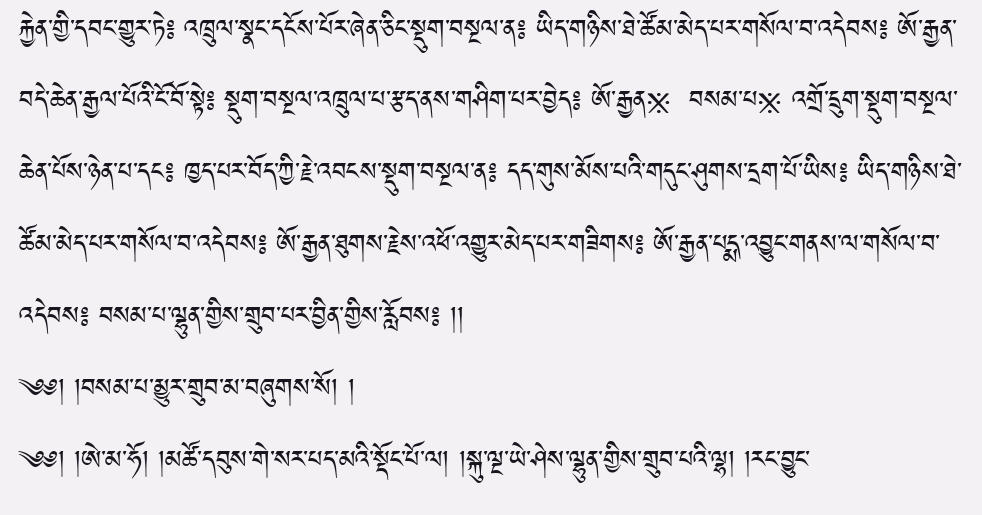རྐྱེན་གྱི་དབང་གྱུར་ཏེ༔ འཁྲུལ་སྣང་དངོས་པོར་ཞེན་ཅིང་སྡུག་བསྔལ་ན༔ ཡིད་གཉིས་ཐེ་ཚོམ་མེད་པར་གསོལ་བ་འདེབས༔ ཨོ་རྒྱན་བདེ་ཆེན་རྒྱལ་པོའི་ངོ་བོ་སྟེ༔ སྡུག་བསྔལ་འཁྲུལ་པ་རྩད་ནས་གཤིག་པར་བྱེད༔ ཨོ་རྒྱན྿  བསམ་པ྿ འགྲོ་དྲུག་སྡུག་བསྔལ་ཆེན་པོས་ཉེན་པ་དང༔ ཁྱད་པར་བོད་ཀྱི་རྗེ་འབངས་སྡུག་བསྔལ་ན༔ དད་གུས་མོས་པའི་གདུང་ཤུགས་དྲག་པོ་ཡིས༔ ཡིད་གཉིས་ཐེ་ཚོམ་མེད་པར་གསོལ་བ་འདེབས༔ ཨོ་རྒྱན་ཐུགས་རྗེས་འཕོ་འགྱུར་མེད་པར་གཟིགས༔ ཨོ་རྒྱན་པདྨ་འབྱུང་གནས་ལ་གསོལ་བ་འདེབས༔ བསམ་པ་ལྷུན་གྱིས་གྲུབ་པར་བྱིན་གྱིས་རློབས༔ །།
༄༅། །བསམ་པ་མྱུར་གྲུབ་མ་བཞུགས་སོ། །
༄༅། །ཨེ་མ་ཧོ། །མཚོ་དབུས་གེ་སར་པད་མའི་སྡོང་པོ་ལ། །སྐུ་ལྔ་ཡེ་ཤེས་ལྷུན་གྱིས་གྲུབ་པའི་ལྷ། །རང་བྱུང་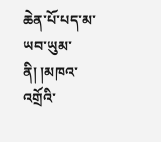ཆེན་པོ་པད་མ་ཡབ་ཡུམ་ནི། །མཁའ་འགྲོའི་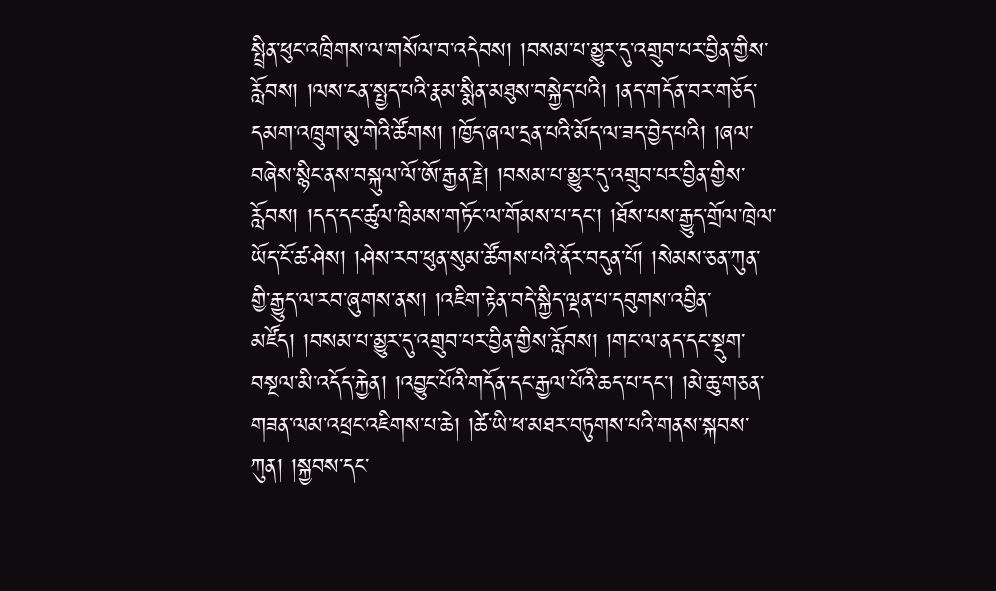སྤྲིན་ཕུང་འཁྲིགས་ལ་གསོལ་བ་འདེབས། །བསམ་པ་མྱུར་དུ་འགྲུབ་པར་བྱིན་གྱིས་རློབས། །ལས་ངན་སྤྱད་པའི་རྣམ་སྨིན་མཐུས་བསྐྱེད་པའི། །ནད་གདོན་བར་གཅོད་དམག་འཁྲུག་མུ་གེའི་ཚོགས། །ཁྱོད་ཞལ་དྲན་པའི་མོད་ལ་ཟད་བྱེད་པའི། །ཞལ་བཞེས་སྙིང་ནས་བསྐུལ་ལོ་ཨོ་རྒྱན་རྗེ། །བསམ་པ་མྱུར་དུ་འགྲུབ་པར་བྱིན་གྱིས་རློབས། །དད་དང་ཚུལ་ཁྲིམས་གཏོང་ལ་གོམས་པ་དང་། །ཐོས་པས་རྒྱུད་གྲོལ་ཁྲེལ་ཡོད་ངོ་ཚ་ཤེས། །ཤེས་རབ་ཕུན་སུམ་ཚོགས་པའི་ནོར་བདུན་པོ། །སེམས་ཅན་ཀུན་གྱི་རྒྱུད་ལ་རབ་ཞུགས་ནས། །འཇིག་རྟེན་བདེ་སྐྱིད་ལྡན་པ་དབུགས་འབྱིན་མཛོད། །བསམ་པ་མྱུར་དུ་འགྲུབ་པར་བྱིན་གྱིས་རློབས། །གང་ལ་ནད་དང་སྡུག་བསྔལ་མི་འདོད་རྐྱེན། །འབྱུང་པོའི་གདོན་དང་རྒྱལ་པོའི་ཆད་པ་དང་། །མེ་ཆུ་གཅན་གཟན་ལམ་འཕྲང་འཇིགས་པ་ཆེ། །ཚེ་ཡི་ཕ་མཐར་བཏུགས་པའི་གནས་སྐབས་ཀུན། །སྐྱབས་དང་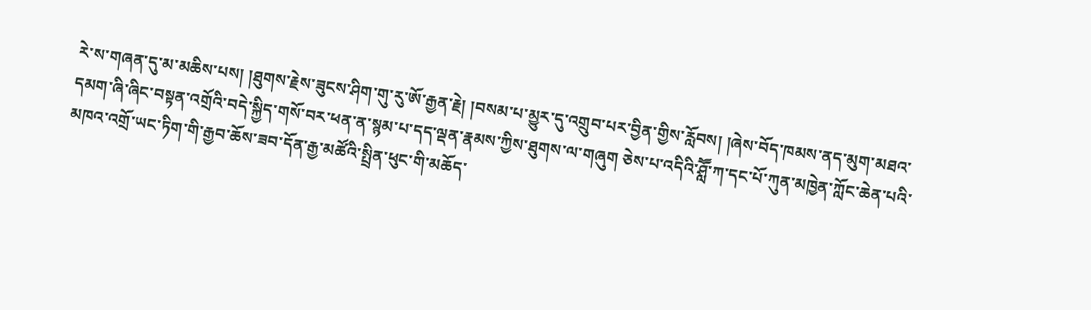རེ་ས་གཞན་དུ་མ་མཆིས་པས། །ཐུགས་རྗེས་ཟུངས་ཤིག་གུ་རུ་ཨོ་རྒྱན་རྗེ། །བསམ་པ་མྱུར་དུ་འགྲུབ་པར་བྱིན་གྱིས་རློབས། །ཞེས་བོད་ཁམས་ནད་མུག་མཐའ་དམག་ཞི་ཞིང་བསྟན་འགྲོའི་བདེ་སྐྱིད་གསོ་བར་ཕན་ན་སྙམ་པ་དད་ལྡན་རྣམས་ཀྱིས་ཐུགས་ལ་གཞུག ཅེས་པ་འདིའི་ཤླཽ་ཀ་དང་པོ་ཀུན་མཁྱེན་ཀློང་ཆེན་པའི་མཁའ་འགྲོ་ཡང་ཏིག་གི་རྒྱབ་ཆོས་ཟབ་དོན་རྒྱ་མཚོའི་སྤྲིན་ཕུང་གི་མཆོད་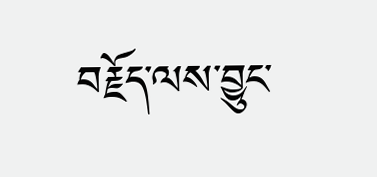བརྗོད་ལས་བྱུང་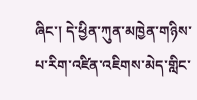ཞིང་། དེ་ཕྱིན་ཀུན་མཁྱེན་གཉིས་པ་རིག་འཛིན་འཇིགས་མེད་གླིང་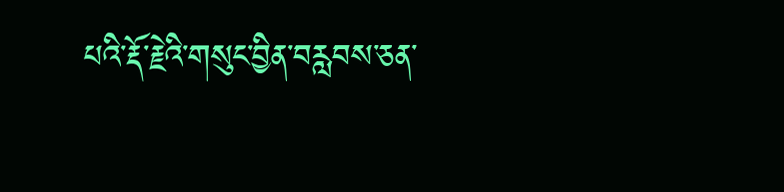པའི་རྡོ་རྗེའི་གསུང་བྱིན་བརླབས་ཅན་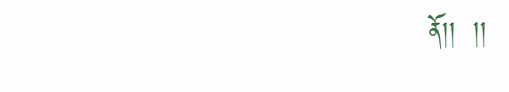ནོ།།  །།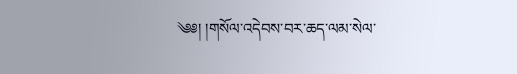༄༅། །གསོལ་འདེབས་བར་ཆད་ལམ་སེལ་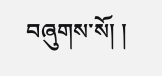བཞུགས་སོ། །